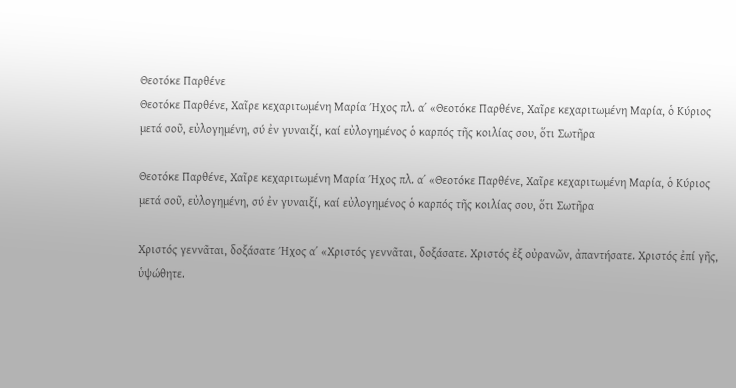Θεοτόκε Παρθένε
Θεοτόκε Παρθένε, Χαῖρε κεχαριτωμένη Μαρία Ήχος πλ. α΄ «Θεοτόκε Παρθένε, Χαῖρε κεχαριτωμένη Μαρία, ὁ Κύριος μετά σοῦ, εὐλογημένη, σύ ἐν γυναιξί, καί εὐλογημένος ὁ καρπός τῆς κοιλίας σου, ὅτι Σωτῆρα

Θεοτόκε Παρθένε, Χαῖρε κεχαριτωμένη Μαρία Ήχος πλ. α΄ «Θεοτόκε Παρθένε, Χαῖρε κεχαριτωμένη Μαρία, ὁ Κύριος μετά σοῦ, εὐλογημένη, σύ ἐν γυναιξί, καί εὐλογημένος ὁ καρπός τῆς κοιλίας σου, ὅτι Σωτῆρα

Χριστός γεννᾶται, δοξάσατε Ήχος α΄ «Χριστός γεννᾶται, δοξάσατε. Χριστός ἐξ οὐρανῶν, ἀπαντήσατε. Χριστός ἐπί γῆς, ὑψώθητε.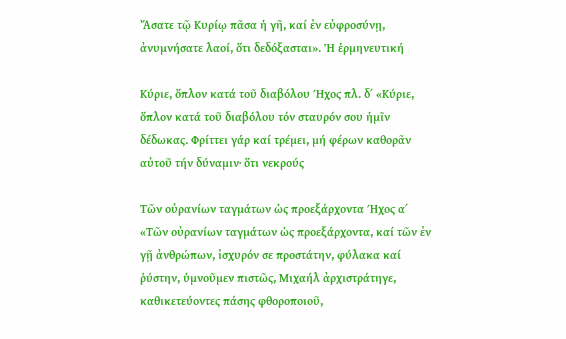Ἄσατε τῷ Κυρίῳ πᾶσα ἡ γῆ, καί ἐν εὐφροσύνῃ, ἀνυμνήσατε λαοί, ὅτι δεδόξασται». Ἡ ἑρμηνευτική

Κύριε, ὅπλον κατά τοῦ διαβόλου Ήχος πλ. δ΄ «Κύριε, ὅπλον κατά τοῦ διαβόλου τόν σταυρόν σου ἡμῖν δέδωκας. Φρίττει γάρ καί τρέμει, μή φέρων καθορᾶν αὐτοῦ τήν δύναμιν· ὅτι νεκρούς

Τῶν οὐρανίων ταγμάτων ὡς προεξάρχοντα Ήχος α΄ «Τῶν οὐρανίων ταγμάτων ὡς προεξάρχοντα, καί τῶν ἐν γῇ ἀνθρώπων, ἰσχυρόν σε προστάτην, φύλακα καί ῥύστην, ὑμνοῦμεν πιστῶς, Μιχαήλ ἀρχιστράτηγε, καθικετεύοντες πάσης φθοροποιοῦ,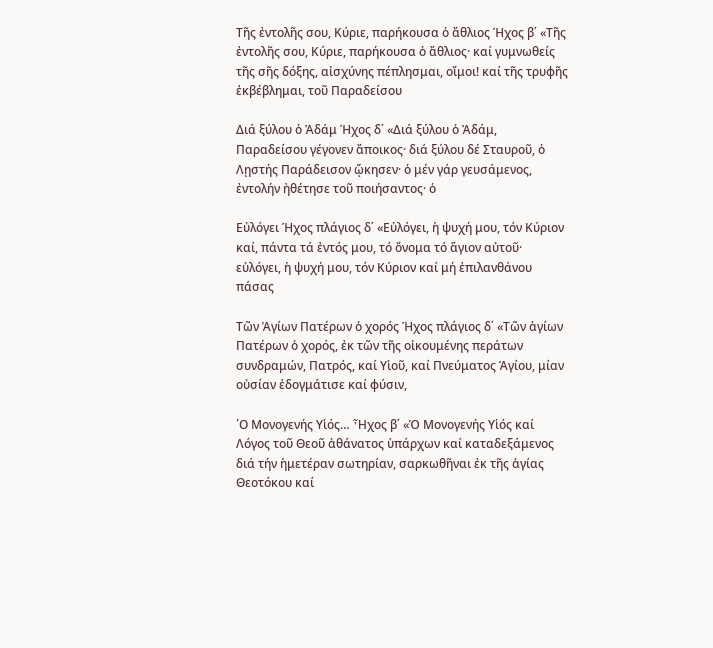Τῆς ἐντολῆς σου, Κύριε, παρήκουσα ὁ ἄθλιος Ήχος β΄ «Τῆς ἐντολῆς σου, Κύριε, παρήκουσα ὁ ἄθλιος· καί γυμνωθείς τῆς σῆς δόξης, αἰσχύνης πέπλησμαι, οἴμοι! καί τῆς τρυφῆς ἐκβέβλημαι, τοῦ Παραδείσου

Διά ξύλου ὁ Ἀδάμ Ήχος δ΄ «Διά ξύλου ὁ Ἀδάμ, Παραδείσου γέγονεν ἄποικος· διά ξύλου δέ Σταυροῦ, ὁ Λῃστής Παράδεισον ᾤκησεν· ὁ μέν γάρ γευσάμενος, ἐντολήν ἠθέτησε τοῦ ποιήσαντος· ὁ

Εὐλόγει Ήχος πλάγιος δ΄ «Εὐλόγει, ἡ ψυχή μου, τόν Κύριον καί, πάντα τά ἐντός μου, τό ὄνομα τό ἅγιον αὐτοῦ· εὐλόγει, ἡ ψυχή μου, τόν Κύριον καί μή ἐπιλανθάνου πάσας

Τῶν Ἁγίων Πατέρων ὁ χορός Ήχος πλάγιος δ΄ «Τῶν ἁγίων Πατέρων ὁ χορός, ἐκ τῶν τῆς οἰκουμένης περάτων συνδραμών, Πατρός, καί Υἱοῦ, καί Πνεύματος Ἁγίου, μίαν οὐσίαν ἐδογμάτισε καί φύσιν,

῾Ο Μονογενής Υἱός… Ἦχος β΄ «Ὁ Μονογενής Υἱός καί Λόγος τοῦ Θεοῦ ἀθάνατος ὑπάρχων καί καταδεξάμενος διά τήν ἡμετέραν σωτηρίαν, σαρκωθῆναι ἐκ τῆς ἁγίας Θεοτόκου καί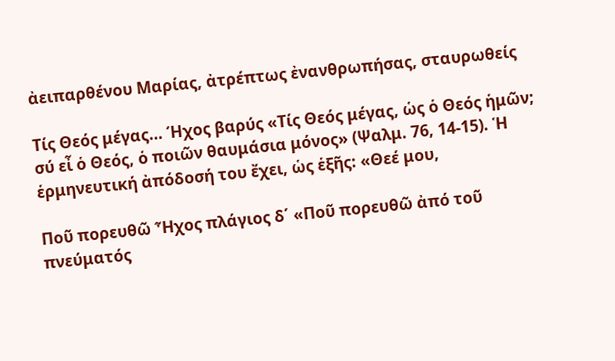ἀειπαρθένου Μαρίας, ἀτρέπτως ἐνανθρωπήσας, σταυρωθείς

Τίς Θεός μέγας… Ήχος βαρύς «Τίς Θεός μέγας, ὡς ὁ Θεός ἡμῶν; σύ εἶ ὁ Θεός, ὁ ποιῶν θαυμάσια μόνος» (Ψαλμ. 76, 14-15). Ἡ ἑρμηνευτική ἀπόδοσή του ἔχει, ὡς ἑξῆς: «Θεέ μου,

Ποῦ πορευθῶ Ἦχος πλάγιος δ΄ «Ποῦ πορευθῶ ἀπό τοῦ πνεύματός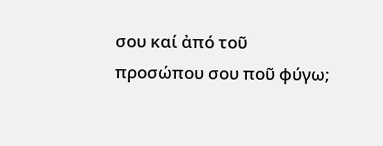σου καί ἀπό τοῦ προσώπου σου ποῦ φύγω;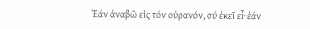Ἐάν ἀναβῶ εἰς τόν οὐρανόν, σύ ἐκεῖ εἶ· ἐάν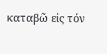καταβῶ εἰς τόν